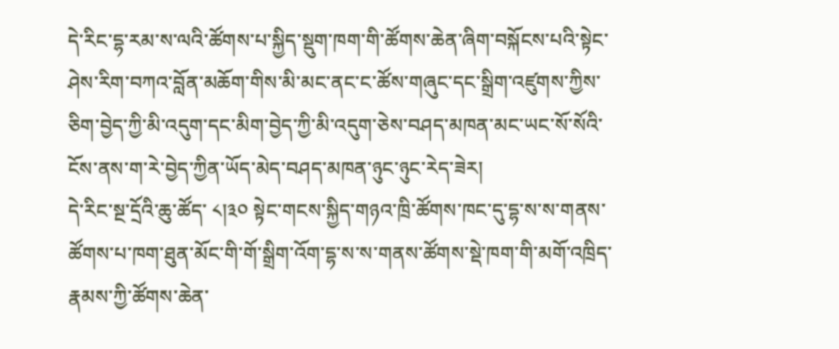དེ་རིང་དྷ་རམ་ས་ལའི་ཚོགས་པ་སྐྱིད་སྡུག་ཁག་གི་ཚོགས་ཆེན་ཞིག་བསྐོངས་པའི་སྟེང་ཤེས་རིག་བཀའ་བློན་མཆོག་གིས་མི་མང་ནང་ང་ཚོས་གཞུང་དང་སྒྲིག་འཛུགས་ཀྱིས་ཅིག་བྱེད་ཀྱི་མི་འདུག་དང་མིག་བྱེད་ཀྱི་མི་འདུག་ཅེས་བཤད་མཁན་མང་ཡང་སོ་སོའི་ངོས་ནས་ག་རེ་བྱེད་ཀྱིན་ཡོད་མེད་བཤད་མཁན་ཉུང་ཉུང་རེད་ཟེར།
དེ་རིང་སྔ་དྲོའི་ཆུ་ཚོད་ ༨།༣༠ སྟེང་གངས་སྐྱིད་གཉའ་ཁྲི་ཚོགས་ཁང་དུ་དྷ་ས་ས་གནས་ཚོགས་པ་ཁག་ཐུན་མོང་གི་གོ་སྒྲིག་འོག་དྷ་ས་ས་གནས་ཚོགས་སྡེ་ཁག་གི་མགོ་འཁྲིད་རྣམས་ཀྱི་ཚོགས་ཆེན་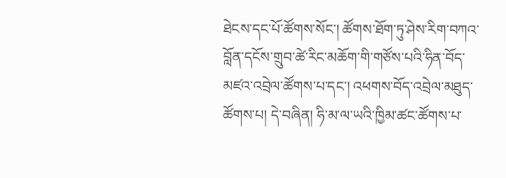ཐེངས་དང་པོ་ཚོགས་སོང་། ཚོགས་ཐོག་ཏུ་ཤེས་རིག་བཀའ་བློན་དངོས་གྲུབ་ཚེ་རིང་མཆོག་གི་གཙོས་པའི་ཧིན་བོད་མཛའ་འབྲེལ་ཚོགས་པ་དང་། འཕགས་བོད་འབྲེལ་མཐུད་ཚོགས་པ། དེ་བཞིན། ཧི་མ་ལ་ཡའི་ཁྱིམ་ཚང་ཚོགས་པ་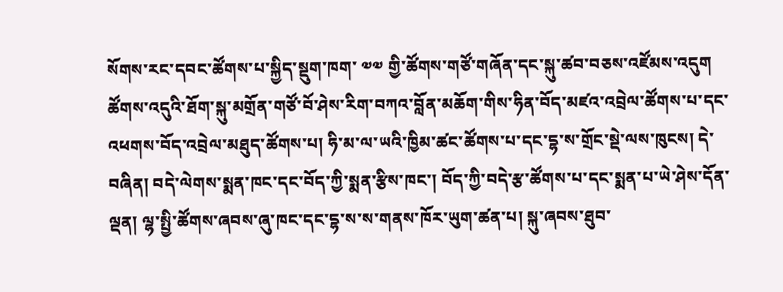སོགས་རང་དབང་ཚོགས་པ་སྐྱིད་སྡུག་ཁག་ ༧༧ གྱི་ཚོགས་གཙོ་གཞོན་དང་སྐུ་ཚབ་བཅས་འཛོམས་འདུག
ཚོགས་འདུའི་ཐོག་སྐུ་མགྲོན་གཙོ་བོ་ཤེས་རིག་བཀའ་བློན་མཆོག་གིས་ཧིན་བོད་མཛའ་འབྲེལ་ཚོགས་པ་དང་འཕགས་བོད་འབྲེལ་མཐུད་ཚོགས་པ། ཧི་མ་ལ་ཡའི་ཁྱིམ་ཚང་ཚོགས་པ་དང་དྷ་ས་གྲོང་སྡེ་ལས་ཁུངས། དེ་བཞིན། བདེ་ལེགས་སྨན་ཁང་དང་བོད་ཀྱི་སྨན་རྩིས་ཁང་། བོད་ཀྱི་བདེ་རྩ་ཚོགས་པ་དང་སྨན་པ་ཡེ་ཤེས་དོན་ལྡན། ལྷ་སྤྱི་ཚོགས་ཞབས་ཞུ་ཁང་དང་དྷ་ས་ས་གནས་ཁོར་ཡུག་ཚན་པ། སྐུ་ཞབས་ཐུབ་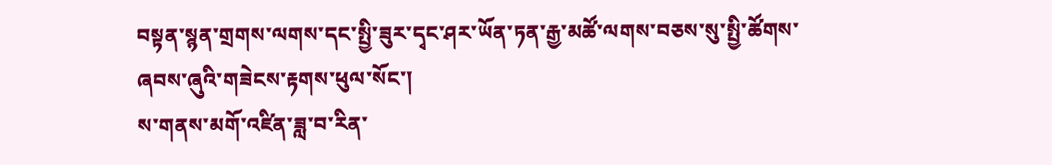བསྟན་སྙན་གྲགས་ལགས་དང་སྤྱི་ཟུར་དྭང་ཤར་ཡོན་ཏན་རྒྱ་མཚོ་ལགས་བཅས་སུ་སྤྱི་ཚོགས་ཞབས་ཞུའི་གཟེངས་རྟགས་ཕུལ་སོང་།
ས་གནས་མགོ་འཛིན་ཟླ་བ་རིན་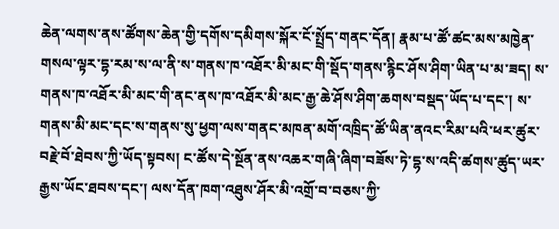ཆེན་ལགས་ནས་ཚོགས་ཆེན་གྱི་དགོས་དམིགས་སྐོར་ངོ་སྤྲོད་གནང་དོན། རྣམ་པ་ཚོ་ཚང་མས་མཁྱེན་གསལ་ལྟར་དྷ་རམ་ས་ལ་ནི་ས་གནས་ཁ་འཐོར་མི་མང་གི་སྡོད་གནས་རྙིང་ཤོས་ཤིག་ཡིན་པ་མ་ཟད། ས་གནས་ཁ་འཐོར་མི་མང་གི་ནང་ནས་ཁ་འཐོར་མི་མང་རྒྱ་ཆེ་ཤོས་ཤིག་ཆགས་བསྡད་ཡོད་པ་དང་། ས་གནས་མི་མང་དང་ས་གནས་སུ་ཕྱག་ལས་གནང་མཁན་མགོ་འཁྲིད་ཚོ་ཡིན་ནའང་རིམ་པའི་ཕར་ཚུར་བརྗེ་བོ་ཐེབས་ཀྱི་ཡོད་སྟབས། ང་ཚོས་དེ་སྔོན་ནས་འཆར་གཞི་ཞིག་བཟོས་ཏེ་དྷ་ས་འདི་ཚགས་ཚུད་ཡར་རྒྱས་ཡོང་ཐབས་དང་། ལས་དོན་ཁག་འཐུས་ཤོར་མི་འགྲོ་བ་བཅས་ཀྱི་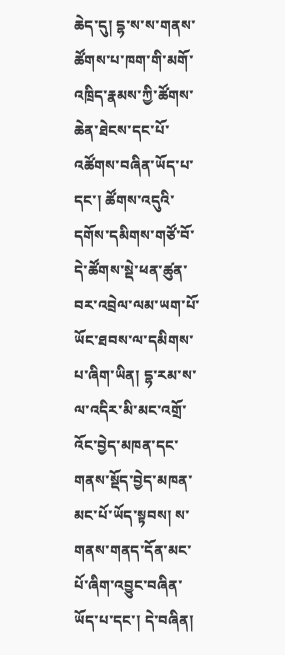ཆེད་དུ། དྷ་ས་ས་གནས་ཚོགས་པ་ཁག་གི་མགོ་འཁྲིད་རྣམས་ཀྱི་ཚོགས་ཆེན་ཐེངས་དང་པོ་འཚོགས་བཞིན་ཡོད་པ་དང་། ཚོགས་འདུའི་དགོས་དམིགས་གཙོ་བོ་དེ་ཚོགས་སྡེ་ཕན་ཚུན་བར་འབྲེལ་ལམ་ཡག་པོ་ཡོང་ཐབས་ལ་དམིགས་པ་ཞིག་ཡིན། དྷ་རམ་ས་ལ་འདིར་མི་མང་འགྲོ་འོང་བྱེད་མཁན་དང་གནས་སྡོད་བྱེད་མཁན་མང་པོ་ཡོད་སྟབས། ས་གནས་གནད་དོན་མང་པོ་ཞིག་འབྱུང་བཞིན་ཡོད་པ་དང་། དེ་བཞིན།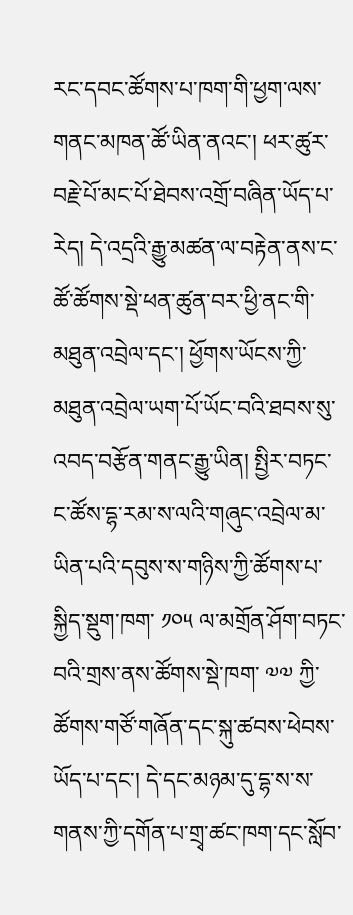རང་དབང་ཚོགས་པ་ཁག་གི་ཕྱག་ལས་གནང་མཁན་ཚོ་ཡིན་ནའང་། ཕར་ཚུར་བརྗེ་པོ་མང་པོ་ཐེབས་འགྲོ་བཞིན་ཡོད་པ་རེད། དེ་འདྲའི་རྒྱུ་མཚན་ལ་བརྟེན་ནས་ང་ཚོ་ཚོགས་སྡེ་ཕན་ཚུན་བར་ཕྱི་ནང་གི་མཐུན་འབྲེལ་དང་། ཕྱོགས་ཡོངས་ཀྱི་མཐུན་འབྲེལ་ཡག་པོ་ཡོང་བའི་ཐབས་སུ་འབད་བརྩོན་གནང་རྒྱུ་ཡིན། སྤྱིར་བཏང་ང་ཚོས་དྷ་རམ་ས་ལའི་གཞུང་འབྲེལ་མ་ཡིན་པའི་དབུས་ས་གཉིས་ཀྱི་ཚོགས་པ་སྐྱིད་སྡུག་ཁག་ ༡༠༥ ལ་མགྲོན་ཤོག་བཏང་བའི་གྲས་ནས་ཚོགས་སྡེ་ཁག་ ༧༧ ཀྱི་ཚོགས་གཙོ་གཞོན་དང་སྐུ་ཚབས་ཕེབས་ཡོད་པ་དང་། དེ་དང་མཉམ་དུ་དྷ་ས་ས་གནས་ཀྱི་དགོན་པ་གྲྭ་ཚང་ཁག་དང་སློབ་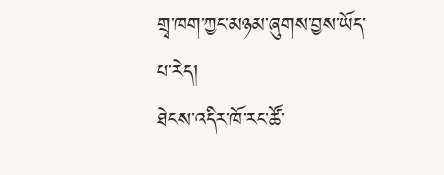གྲྭ་ཁག་ཀྱང་མཉམ་ཞུགས་བྱས་ཡོད་པ་རེད།
ཐེངས་འདིར་ཁོ་རང་ཚོ་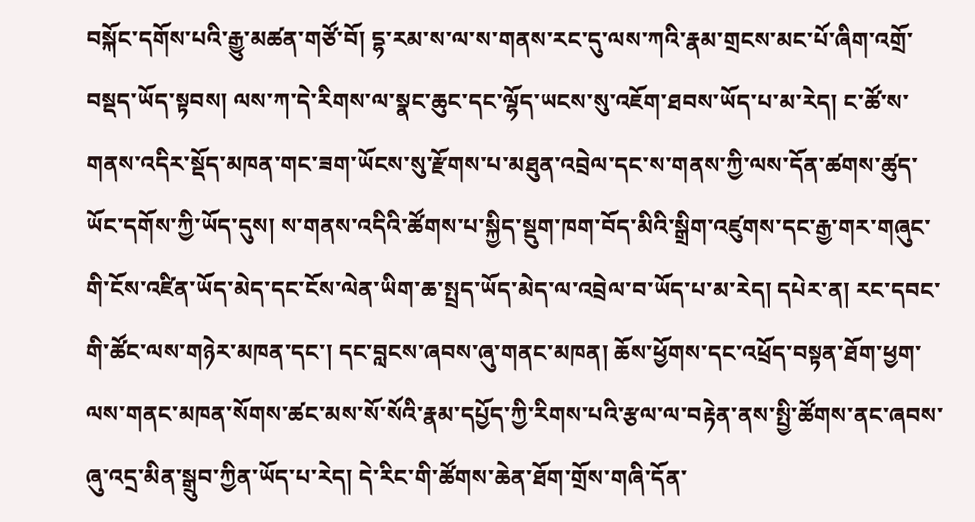བསྐོང་དགོས་པའི་རྒྱུ་མཚན་གཙོ་བོ། དྷ་རམ་ས་ལ་ས་གནས་རང་དུ་ལས་ཀའི་རྣམ་གྲངས་མང་པོ་ཞིག་འགྲོ་བསྡད་ཡོད་སྟབས། ལས་ཀ་དེ་རིགས་ལ་སྣང་ཆུང་དང་ལྷོད་ཡངས་སུ་འཇོག་ཐབས་ཡོད་པ་མ་རེད། ང་ཚོ་ས་གནས་འདིར་སྡོད་མཁན་གང་ཟག་ཡོངས་སུ་རྫོགས་པ་མཐུན་འབྲེལ་དང་ས་གནས་ཀྱི་ལས་དོན་ཚགས་ཚུད་ཡོང་དགོས་ཀྱི་ཡོད་དུས། ས་གནས་འདིའི་ཚོགས་པ་སྐྱིད་སྡུག་ཁག་བོད་མིའི་སྒྲིག་འཛུགས་དང་རྒྱ་གར་གཞུང་གི་ངོས་འཛིན་ཡོད་མེད་དང་ངོས་ལེན་ཡིག་ཆ་སྤྲད་ཡོད་མེད་ལ་འབྲེལ་བ་ཡོད་པ་མ་རེད། དཔེར་ན། རང་དབང་གི་ཚོང་ལས་གཉེར་མཁན་དང་། དང་བླངས་ཞབས་ཞུ་གནང་མཁན། ཆོས་ཕྱོགས་དང་འཕྲོད་བསྟན་ཐོག་ཕྱག་ལས་གནང་མཁན་སོགས་ཚང་མས་སོ་སོའི་རྣམ་དཔྱོད་ཀྱི་རིགས་པའི་རྩལ་ལ་བརྟེན་ནས་སྤྱི་ཚོགས་ནང་ཞབས་ཞུ་འདྲ་མིན་སྒྲུབ་ཀྱིན་ཡོད་པ་རེད། དེ་རིང་གི་ཚོགས་ཆེན་ཐོག་གྲོས་གཞི་དོན་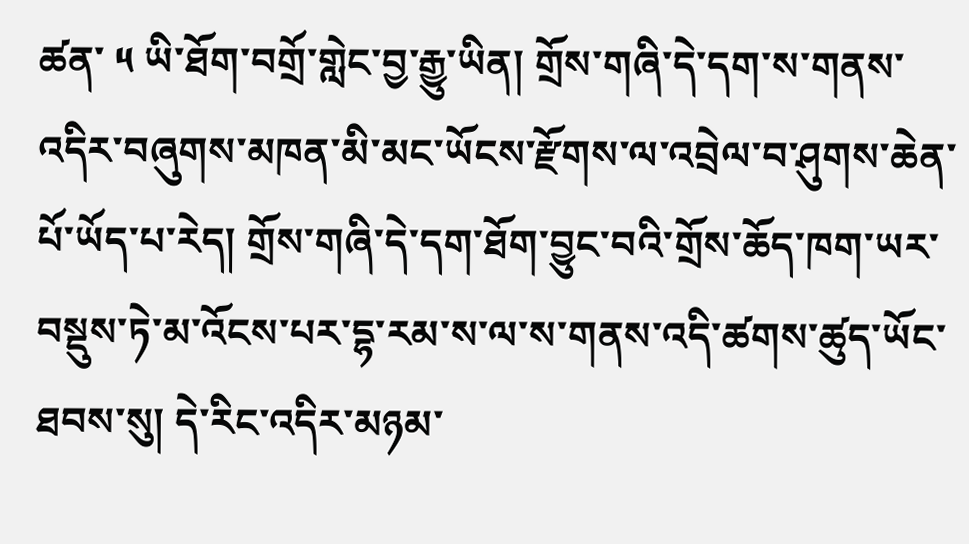ཚན་ ༥ ཡི་ཐོག་བགྲོ་གླེང་བྱ་རྒྱུ་ཡིན། གྲོས་གཞི་དེ་དག་ས་གནས་འདིར་བཞུགས་མཁན་མི་མང་ཡོངས་རྫོགས་ལ་འབྲེལ་བ་ཤུགས་ཆེན་པོ་ཡོད་པ་རེད། གྲོས་གཞི་དེ་དག་ཐོག་བྱུང་བའི་གྲོས་ཆོད་ཁག་ཡར་བསྡུས་ཏེ་མ་འོངས་པར་དྷ་རམ་ས་ལ་ས་གནས་འདི་ཚགས་ཚུད་ཡོང་ཐབས་སུ། དེ་རིང་འདིར་མཉམ་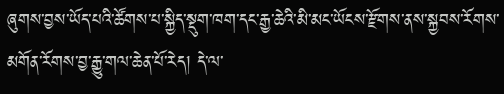ཞུགས་བྱས་ཡོད་པའི་ཚོགས་པ་སྐྱིད་སྡུག་ཁག་དང་རྒྱ་ཆེའི་མི་མང་ཡོངས་རྫོགས་ནས་སྐྱབས་རོགས་མགོན་རོགས་བྱ་རྒྱུ་གལ་ཆེན་པོ་རེད། དེ་ལ་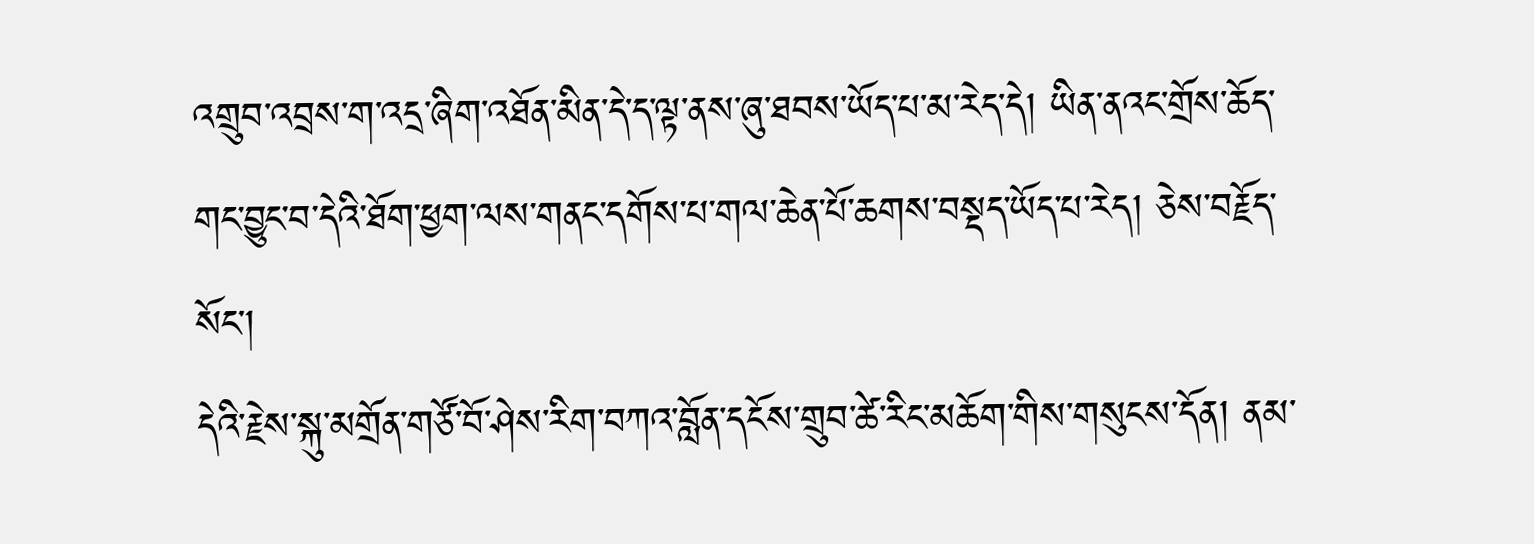འགྲུབ་འབྲས་ག་འདྲ་ཞིག་འཐོན་མིན་དེ་ད་ལྟ་ནས་ཞུ་ཐབས་ཡོད་པ་མ་རེད་དེ། ཡིན་ནའང་གྲོས་ཆོད་གང་བྱུང་བ་དེའི་ཐོག་ཕྱག་ལས་གནང་དགོས་པ་གལ་ཆེན་པོ་ཆགས་བསྡད་ཡོད་པ་རེད། ཅེས་བརྗོད་སོང་།
དེའི་རྗེས་སྐུ་མགྲོན་གཙོ་བོ་ཤེས་རིག་བཀའ་བློན་དངོས་གྲུབ་ཚེ་རིང་མཆོག་གིས་གསུངས་དོན། ནམ་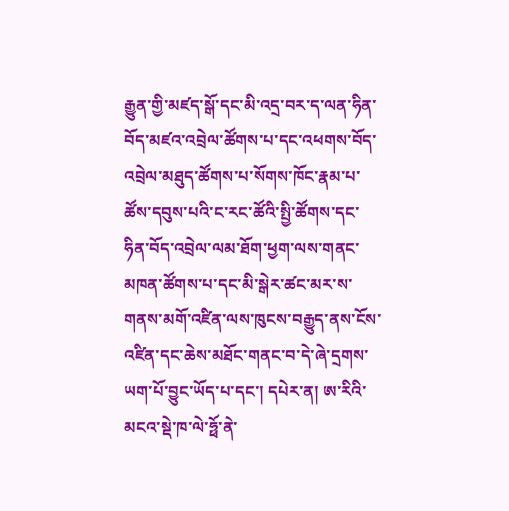རྒྱུན་གྱི་མཛད་སྒོ་དང་མི་འདྲ་བར་ད་ལན་ཧིན་བོད་མཛའ་འབྲེལ་ཚོགས་པ་དང་འཕགས་བོད་འབྲེལ་མཐུད་ཚོགས་པ་སོགས་ཁོང་རྣམ་པ་ཚོས་དབུས་པའི་ང་རང་ཚོའི་སྤྱི་ཚོགས་དང་ཧིན་བོད་འབྲེལ་ལམ་ཐོག་ཕྱག་ལས་གནང་མཁན་ཚོགས་པ་དང་མི་སྒེར་ཚང་མར་ས་གནས་མགོ་འཛིན་ལས་ཁུངས་བརྒྱུད་ནས་ངོས་འཛིན་དང་ཆེས་མཐོང་གནང་བ་དེ་ཞེ་དྲགས་ཡག་པོ་བྱུང་ཡོད་པ་དང་། དཔེར་ན། ཨ་རིའི་མངའ་སྡེ་ཁ་ལེ་ཧྥོ་ནེ་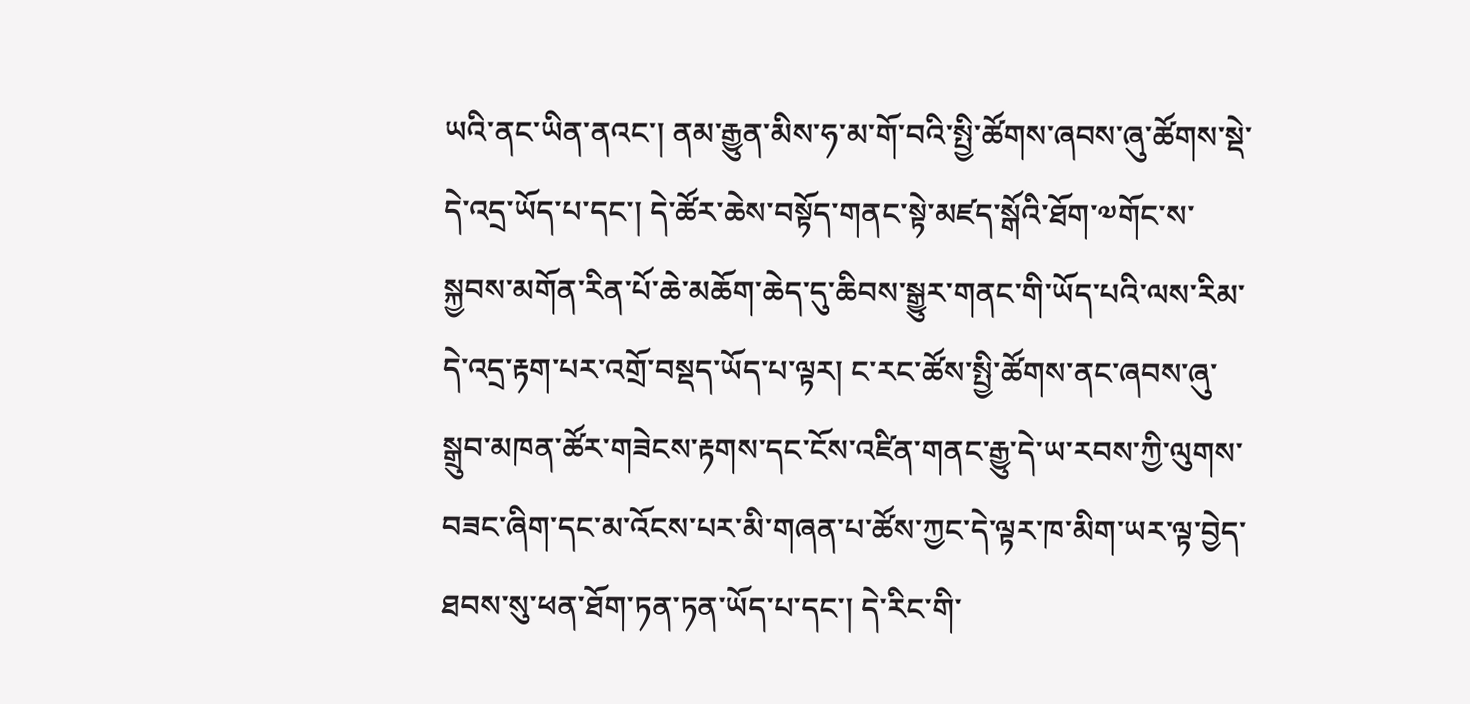ཡའི་ནང་ཡིན་ནའང་། ནམ་རྒྱུན་མིས་ཧ་མ་གོ་བའི་སྤྱི་ཚོགས་ཞབས་ཞུ་ཚོགས་སྡེ་དེ་འདྲ་ཡོད་པ་དང་། དེ་ཚོར་ཆེས་བསྟོད་གནང་སྟེ་མཛད་སྒོའི་ཐོག་༧གོང་ས་སྐྱབས་མགོན་རིན་པོ་ཆེ་མཆོག་ཆེད་དུ་ཆིབས་སྒྱུར་གནང་གི་ཡོད་པའི་ལས་རིམ་དེ་འདྲ་རྟག་པར་འགྲོ་བསྡད་ཡོད་པ་ལྟར། ང་རང་ཚོས་སྤྱི་ཚོགས་ནང་ཞབས་ཞུ་སྒྲུབ་མཁན་ཚོར་གཟེངས་རྟགས་དང་ངོས་འཛིན་གནང་རྒྱུ་དེ་ཡ་རབས་ཀྱི་ལུགས་བཟང་ཞིག་དང་མ་འོངས་པར་མི་གཞན་པ་ཚོས་ཀྱང་དེ་ལྟར་ཁ་མིག་ཡར་ལྟ་བྱེད་ཐབས་སུ་ཕན་ཐོག་ཏན་ཏན་ཡོད་པ་དང་། དེ་རིང་གི་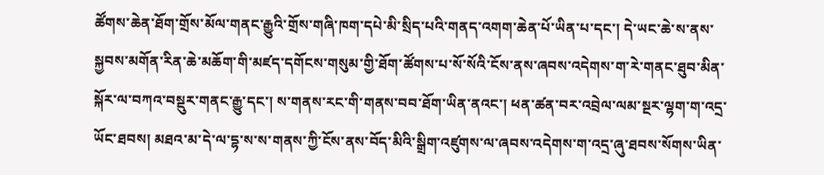ཚོགས་ཆེན་ཐོག་གྲོས་མོལ་གནང་རྒྱུའི་གྲོས་གཞི་ཁག་དཔེ་མི་སྲིད་པའི་གནད་འགག་ཆེན་པོ་ཡིན་པ་དང་། དེ་ཡང་ཆེ་ས་ནས་སྐྱབས་མགོན་རིན་ཆེ་མཆོག་གི་མཛད་དགོངས་གསུམ་གྱི་ཐོག་ཚོགས་པ་སོ་སོའི་ངོས་ནས་ཞབས་འདེགས་ག་རེ་གནང་ཐུབ་མིན་སྐོར་ལ་བཀའ་བསྡུར་གནང་རྒྱུ་དང་། ས་གནས་རང་གི་གནས་བབ་ཐོག་ཡིན་ནའང་། ཕན་ཚན་བར་འབྲེལ་ལམ་སྔར་ལྷག་ག་འདྲ་ཡོང་ཐབས། མཐའ་མ་དེ་ལ་དྷ་ས་ས་གནས་ཀྱི་ངོས་ནས་བོད་མིའི་སྒྲིག་འཛུགས་ལ་ཞབས་འདེགས་ག་འདྲ་ཞུ་ཐབས་སོགས་ཡིན་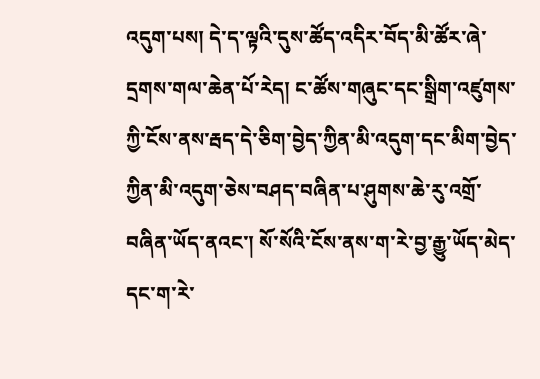འདུག་པས། དེ་ད་ལྟའི་དུས་ཚོད་འདིར་བོད་མི་ཚོར་ཞེ་དྲགས་གལ་ཆེན་པོ་རེད། ང་ཚོས་གཞུང་དང་སྒྲིག་འཛུགས་ཀྱི་ངོས་ནས་རྦད་དེ་ཅིག་བྱེད་ཀྱིན་མི་འདུག་དང་མིག་བྱེད་ཀྱིན་མི་འདུག་ཅེས་བཤད་བཞིན་པ་ཤུགས་ཆེ་རུ་འགྲོ་བཞིན་ཡོད་ནའང་། སོ་སོའི་ངོས་ནས་ག་རེ་བྱ་རྒྱུ་ཡོད་མེད་དང་ག་རེ་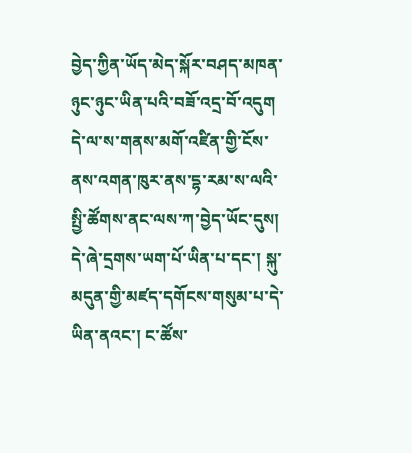བྱེད་ཀྱིན་ཡོད་མེད་སྐོར་བཤད་མཁན་ཉུང་ཉུང་ཡིན་པའི་བཟོ་འདྲ་བོ་འདུག དེ་ལ་ས་གནས་མགོ་འཛིན་གྱི་ངོས་ནས་འགན་ཁུར་ནས་དྷ་རམ་ས་ལའི་སྤྱི་ཚོགས་ནང་ལས་ཀ་བྱེད་ཡོང་དུས། དེ་ཞེ་དྲགས་ཡག་པོ་ཡིན་པ་དང་། སྐུ་མདུན་གྱི་མཛད་དགོངས་གསུམ་པ་དེ་ཡིན་ནའང་། ང་ཚོས་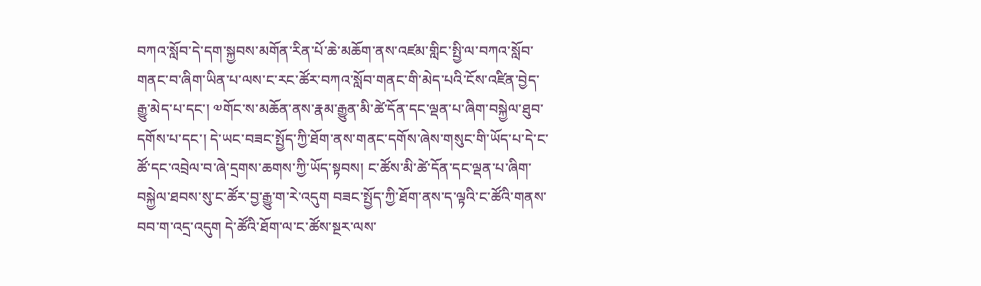བཀའ་སློབ་དེ་དག་སྐྱབས་མགོན་རིན་པོ་ཆེ་མཆོག་ནས་འཛམ་གླིང་སྤྱི་ལ་བཀའ་སློབ་གནང་བ་ཞིག་ཡིན་པ་ལས་ང་རང་ཚོར་བཀའ་སློབ་གནང་གི་མེད་པའི་ངོས་འཛིན་བྱེད་རྒྱུ་མེད་པ་དང་། ༧གོང་ས་མཆོན་ནས་རྣམ་རྒྱུན་མི་ཚེ་དོན་དང་ལྡན་པ་ཞིག་བསྐྱེལ་ཐུབ་དགོས་པ་དང་། དེ་ཡང་བཟང་སྤྱོད་ཀྱི་ཐོག་ནས་གནང་དགོས་ཞེས་གསུང་གི་ཡོད་པ་དེ་ང་ཚོ་དང་འབྲེལ་བ་ཞེ་དྲགས་ཆགས་ཀྱི་ཡོད་སྟབས། ང་ཚོས་མི་ཚེ་དོན་དང་ལྡན་པ་ཞིག་བསྐྱེལ་ཐབས་སུ་ང་ཚོར་བྱ་རྒྱུ་ག་རེ་འདུག བཟང་སྤྱོད་ཀྱི་ཐོག་ནས་ད་ལྟའི་ང་ཚོའི་གནས་བབ་ག་འདྲ་འདུག དེ་ཚོའི་ཐོག་ལ་ང་ཚོས་སྔར་ལས་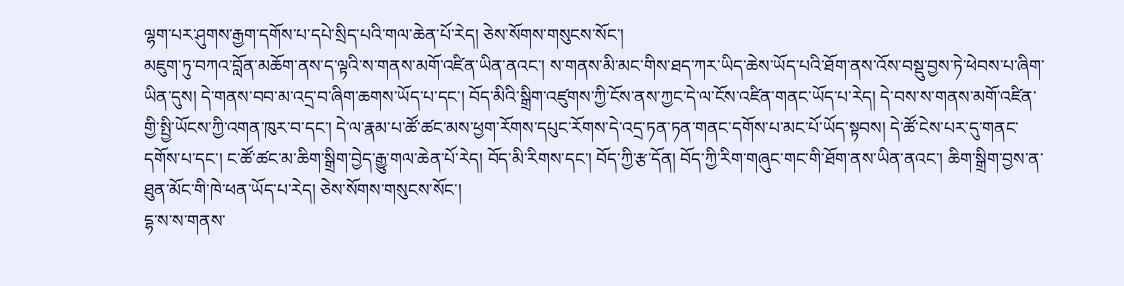ལྷག་པར་ཤུགས་རྒྱག་དགོས་པ་དཔེ་སྲིད་པའི་གལ་ཆེན་པོ་རེད། ཅེས་སོགས་གསུངས་སོང་།
མཇུག་ཏུ་བཀའ་བློན་མཆོག་ནས་ད་ལྟའི་ས་གནས་མགོ་འཛིན་ཡིན་ནའང་། ས་གནས་མི་མང་གིས་ཐད་ཀར་ཡིད་ཆེས་ཡོད་པའི་ཐོག་ནས་འོས་བསྡུ་བྱས་ཏེ་ཕེབས་པ་ཞིག་ཡིན་དུས། དེ་གནས་བབ་མ་འདྲ་བ་ཞིག་ཆགས་ཡོད་པ་དང་། བོད་མིའི་སྒྲིག་འཛུགས་ཀྱི་ངོས་ནས་ཀྱང་དེ་ལ་ངོས་འཛིན་གནང་ཡོད་པ་རེད། དེ་བས་ས་གནས་མགོ་འཛིན་གྱི་སྤྱི་ཡོངས་ཀྱི་འགན་ཁུར་བ་དང་། དེ་ལ་རྣམ་པ་ཚོ་ཚང་མས་ཕྱག་རོགས་དཔུང་རོགས་དེ་འདྲ་ཏན་ཏན་གནང་དགོས་པ་མང་པོ་ཡོད་སྟབས། དེ་ཚོ་ངེས་པར་དུ་གནང་དགོས་པ་དང་། ང་ཚོ་ཚང་མ་ཆིག་སྒྲིག་བྱེད་རྒྱུ་གལ་ཆེན་པོ་རེད། བོད་མི་རིགས་དང་། བོད་ཀྱི་རྩ་དོན། བོད་ཀྱི་རིག་གཞུང་གང་གི་ཐོག་ནས་ཡིན་ནའང་། ཆིག་སྒྲིག་བྱས་ན་ཐུན་མོང་གི་ཁེ་ཕན་ཡོད་པ་རེད། ཅེས་སོགས་གསུངས་སོང་།
དྷ་ས་ས་གནས་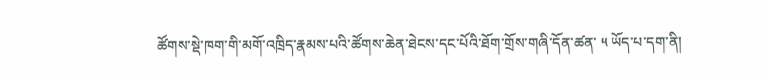ཚོགས་སྡེ་ཁག་གི་མགོ་འཁྲིད་རྣམས་པའི་ཚོགས་ཆེན་ཐེངས་དང་པོའི་ཐོག་གྲོས་གཞི་དོན་ཚན་ ༥ ཡོད་པ་དག་ནི།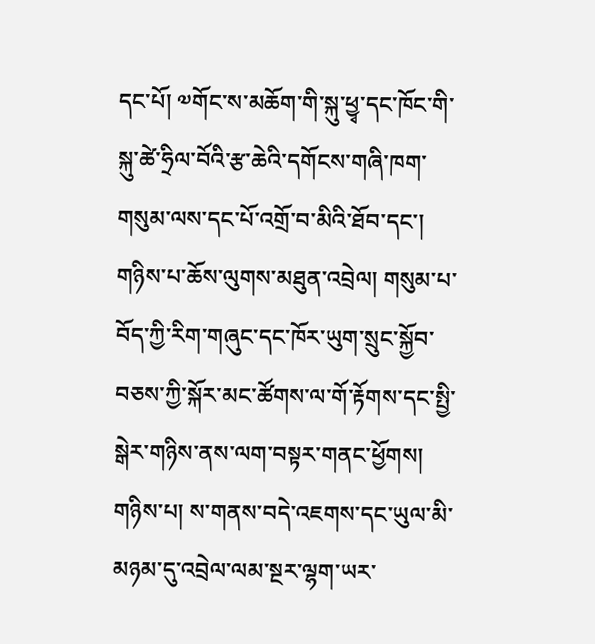དང་པོ། ༧གོང་ས་མཆོག་གི་སྐུ་ཕྱྭ་དང་ཁོང་གི་སྐུ་ཚེ་ཧྲིལ་བོའི་རྩ་ཆེའི་དགོངས་གཞི་ཁག་གསུམ་ལས་དང་པོ་འགྲོ་བ་མིའི་ཐོབ་དང་། གཉིས་པ་ཆོས་ལུགས་མཐུན་འབྲེལ། གསུམ་པ་བོད་ཀྱི་རིག་གཞུང་དང་ཁོར་ཡུག་སྲུང་སྐྱོབ་བཅས་ཀྱི་སྐོར་མང་ཚོགས་ལ་གོ་རྟོགས་དང་སྤྱི་སྒེར་གཉིས་ནས་ལག་བསྟར་གནང་ཕྱོགས། གཉིས་པ། ས་གནས་བདེ་འཇགས་དང་ཡུལ་མི་མཉམ་དུ་འབྲེལ་ལམ་སྔར་ལྷག་ཡར་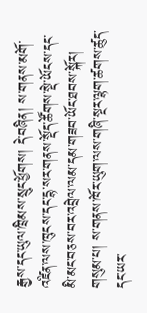རྒྱས་དང་ཡུལ་ཁྲིམས་སྲུང་ཕྱོགས། དེ་བཞིན། ས་གནས་མགོ་འཛིན་ལས་ཁུངས་དང་དྷ་སར་གནས་སྡོད་ཚོགས་སྡེ་ཡོངས་དང་མི་མང་བཅས་བར་འབྲེལ་ལམ་དམ་གཟབ་ཡོང་ཐབས་སྐོར། གསུམ་པ། ས་གནས་ཁོར་ཡུག་ལས་གཞི་སྔར་ལྷག་ཚགས་ཚུད་དང་ཡར་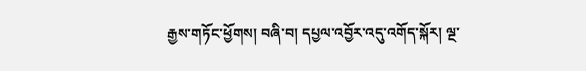རྒྱས་གཏོང་ཕྱོགས། བཞི་བ། དཔྱལ་འབྱོར་འདུ་འགོད་སྐོར། ལྔ་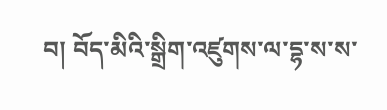བ། བོད་མིའི་སྒྲིག་འཛུགས་ལ་དྷ་ས་ས་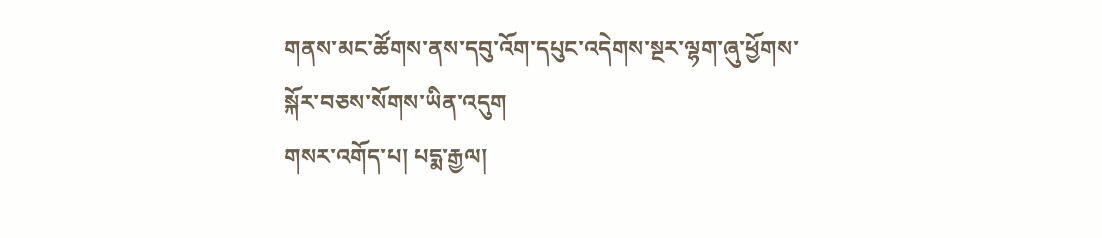གནས་མང་ཚོགས་ནས་དབུ་འོག་དཔུང་འདེགས་སྔར་ལྷག་ཞུ་ཕྱོགས་སྐོར་བཅས་སོགས་ཡིན་འདུག
གསར་འགོད་པ། པདྨ་རྒྱལ།